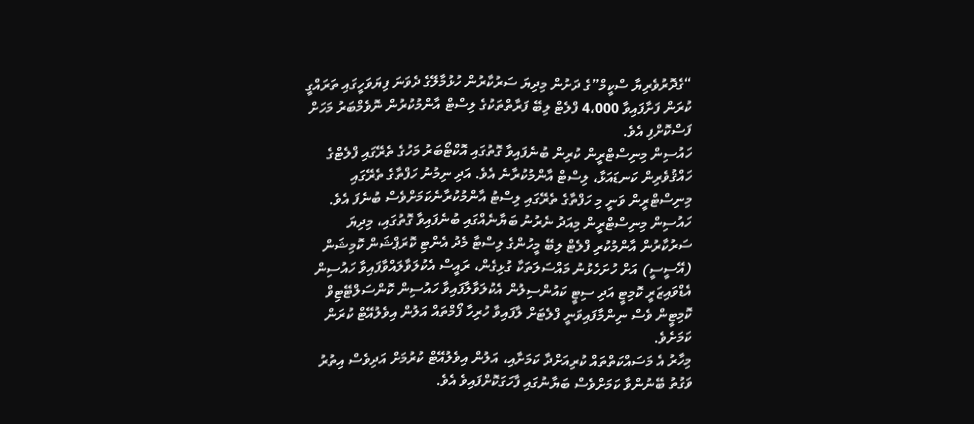“ގެދޮރުވެރިޔާ ސްކީމް”ގެ ދަށުން މިދިޔަ ސަރުކާރުން ހުޅުމާލޭގެ ދެވަނަ ފިޔަވަހީގައި ތަރައްގީ ކުރަން ފަށާފައިވާ 4،000 ފްލެޓް ލިބޭ ފަރާތްތަކުގެ ލިސްޓް އާންމުކުރުން ނޮވެމްބަރު މަހަށް ފަސްކޮށްފި އެވެ.
ހައުސިން މިނިސްޓްރީން ކުރިން ބުނެފައިވާ ގޮތުގައި އޮކްޓޯބަރު މަހުގެ ތެރޭގައި ފްލެޓްގެ ހައްޤުވެރިން ކަނޑައަޅާ، ލިސްޓް އާންމުކުރާނެ އެވެ. އަދި ނިމުނު ހަފްތާގެ ތެރޭގައި މިނިސްޓްރީން ވަނީ މި ހަފްތާގެ ތެރޭގައި ލިސްޓު އާންމުކުރާނެކަމަށްވެސް ބުނެފަ އެވެ.
ހައުސިން މިނިސްޓްރީން މިއަދު ނެރުނު ބަޔާނެއްގައި ބުނެފައިވާ ގޮތުގައި، މިދިޔަ ސަރުކާރުން އާންމުކުރި ފްލެޓް ލިބޭ މީހުންގެ ލިސްޓާ މެދު އެންޓި ކޮރަޕްޝަން ކޮމިޝަން (އޭސީސީ) އަށް ހުށަހެޅުނު މައްސަލަތަކާ ގުޅިގެން، ރައީސް އެކުލަވާލައްވާފައިވާ ހައުސިން އެޑްވައިޒަރީ ކޮމިޓީ އަދި ސިޓީ ކައުންސިލުން އެކުލަވާލާފައިވާ ހައުސިން ކޮންސަލްޓޭޓިވް ކޮމިޓީން ވެސް ނިންމާފައިވަނީ ފްލެޓަށް ލާފައިވާ ހުރިހާ ފޯމްތައް އަލުން އިވެލުއޭޓް ކުރަން ކަމަށެވެ.
މިހާރު އެ މަސައްކަތްތައް ކުރިއަށްދާ ކަމަށާއި، އަލުން އިވެލުއޭޓް ކުރުމަށް އަދިވެސް އިތުރު ވަގުތު ބޭނުންވާ ކަމަށްވެސް ބަޔާނުގައި ފާހަގަކޮށްފައިވެ އެވެ.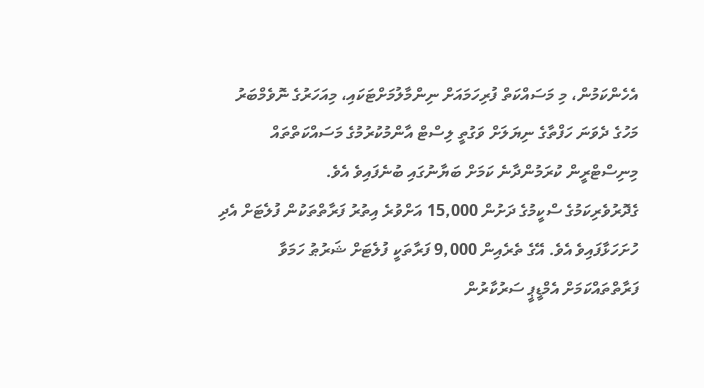އެހެންކަމުން، މި މަސައްކަތް ފުރިހަމައަށް ނިންމާލުމަށްޓަކައި، މިއަހަރުގެ ނޮވެމްބަރު މަހުގެ ދެވަނަ ހަފްތާގެ ނިޔަލަށް ވަގުތީ ލިސްޓް އާންމުކުރުމުގެ މަސައްކަތްތައް މިނިސްޓްރީން ކުރަމުންދާނެ ކަމަށް ބަޔާނުގައި ބުނެފައިވެ އެވެ.
ގެދޮރުވެރިކަމުގެ ސްކީމުގެ ދަށުން 15,000 އަށްވުރެ އިތުރު ފަރާތްތަކުން ފުލެޓަށް އެދި ހުށަހަޅާފައިވެ އެވެ. އޭގެ ތެރެއިން 9,000 ފަރާތަކީ ފުލެޓަށް ޝަރުޠު ހަމަވާ ފަރާތްތައްކަމަށް އެމްޑީޕީ ސަރުކާރުން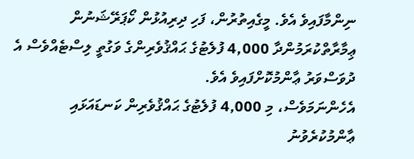ނިންމާފައިވެ އެވެ. މީގެއިތުރުން، ފަހި ދިރިއުޅުން ކޯޕަރޭޝަނުން ޢިމާރާތްކުރަމުންދާ 4,000 ފުލެޓުގެ ޙައްޤުވެރިންގެ ވަގުތީ ލިސްޓެއްވެސް އެ ދުވަސްވަރު ޢާންމުކޮށްފައިވެ އެވެ.
އެހެންނަމަވެސް، މި 4,000 ފުލެޓުގެ ޙައްޤުވެރިން ކަނޑައަޅައި ޢާންމުކުރެވުނު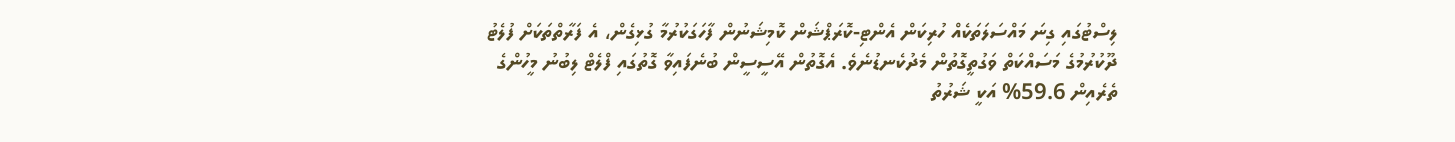ލިސްޓުގައި ގިނަ މައްސަލަތަކެއް ހުރިކަން އެންޓި-ކޮރަޕްޝަން ކޮމިޝަނުން ފާހަގަކުރުމާ ގުޅިގެން، އެ ފަރާތްތަކަށް ފުލެޓު ދޫކުރުމުގެ މަސައްކަތް ވަގުތީގޮތުން މެދުކެނޑުނެވެ. އެގޮތުން އޭސީސީން ބުނެފައިވާ ގޮތުގައި ފްލެޓް ލިބުނު މީހުންގެ ތެރެއިން 59.6% އަކީ ޝަރުތު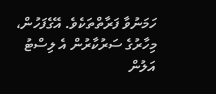ހަމަނުވާ ފަރާތްތަކެވެ. އޭގެފަހުން، މިހާރުގެ ސަރުކާރުން އެ ލިސްޓު އަލުން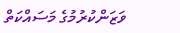ވަޒަންކުރުމުގެ މަސައްކަތް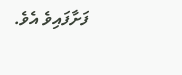ފަށާފައިވެ އެވެ.